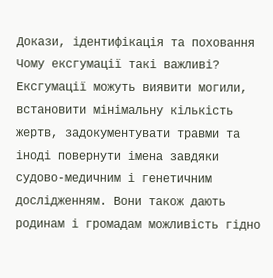Докази, ідентифікація та поховання
Чому ексгумації такі важливі?
Ексгумації можуть виявити могили, встановити мінімальну кількість жертв, задокументувати травми та іноді повернути імена завдяки судово-медичним і генетичним дослідженням. Вони також дають родинам і громадам можливість гідно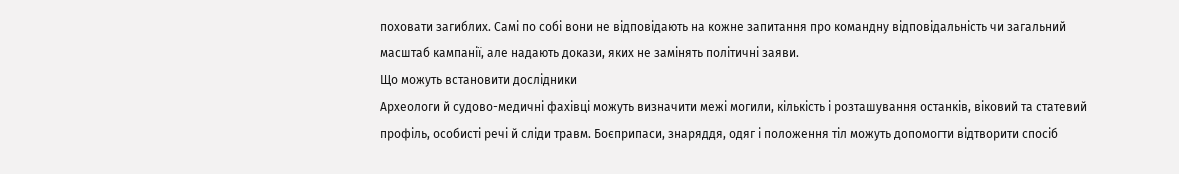поховати загиблих. Самі по собі вони не відповідають на кожне запитання про командну відповідальність чи загальний масштаб кампанії, але надають докази, яких не замінять політичні заяви.
Що можуть встановити дослідники
Археологи й судово-медичні фахівці можуть визначити межі могили, кількість і розташування останків, віковий та статевий профіль, особисті речі й сліди травм. Боєприпаси, знаряддя, одяг і положення тіл можуть допомогти відтворити спосіб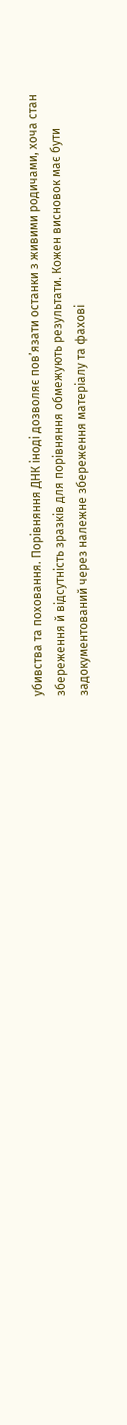убивства та поховання. Порівняння ДНК іноді дозволяє пов’язати останки з живими родичами, хоча стан збереження й відсутність зразків для порівняння обмежують результати. Кожен висновок має бути задокументований через належне збереження матеріалу та фахові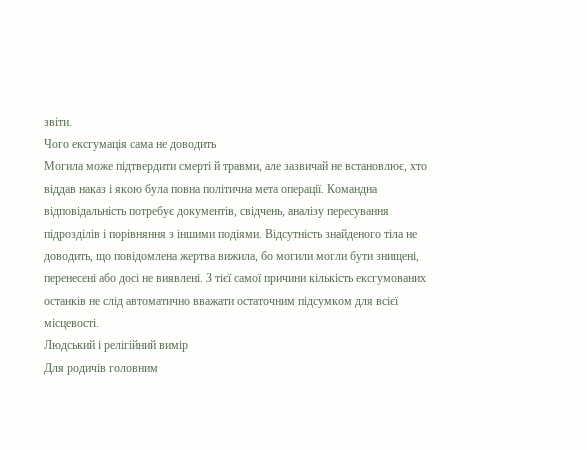звіти.
Чого ексгумація сама не доводить
Могила може підтвердити смерті й травми, але зазвичай не встановлює, хто віддав наказ і якою була повна політична мета операції. Командна відповідальність потребує документів, свідчень, аналізу пересування підрозділів і порівняння з іншими подіями. Відсутність знайденого тіла не доводить, що повідомлена жертва вижила, бо могили могли бути знищені, перенесені або досі не виявлені. З тієї самої причини кількість ексгумованих останків не слід автоматично вважати остаточним підсумком для всієї місцевості.
Людський і релігійний вимір
Для родичів головним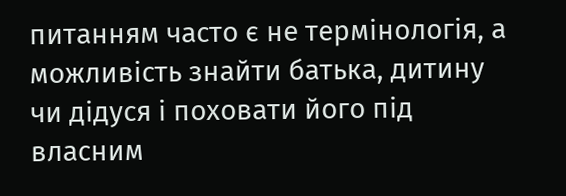питанням часто є не термінологія, а можливість знайти батька, дитину чи дідуся і поховати його під власним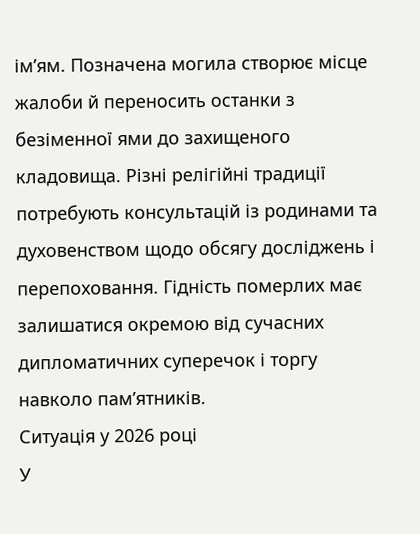ім’ям. Позначена могила створює місце жалоби й переносить останки з безіменної ями до захищеного кладовища. Різні релігійні традиції потребують консультацій із родинами та духовенством щодо обсягу досліджень і перепоховання. Гідність померлих має залишатися окремою від сучасних дипломатичних суперечок і торгу навколо пам’ятників.
Ситуація у 2026 році
У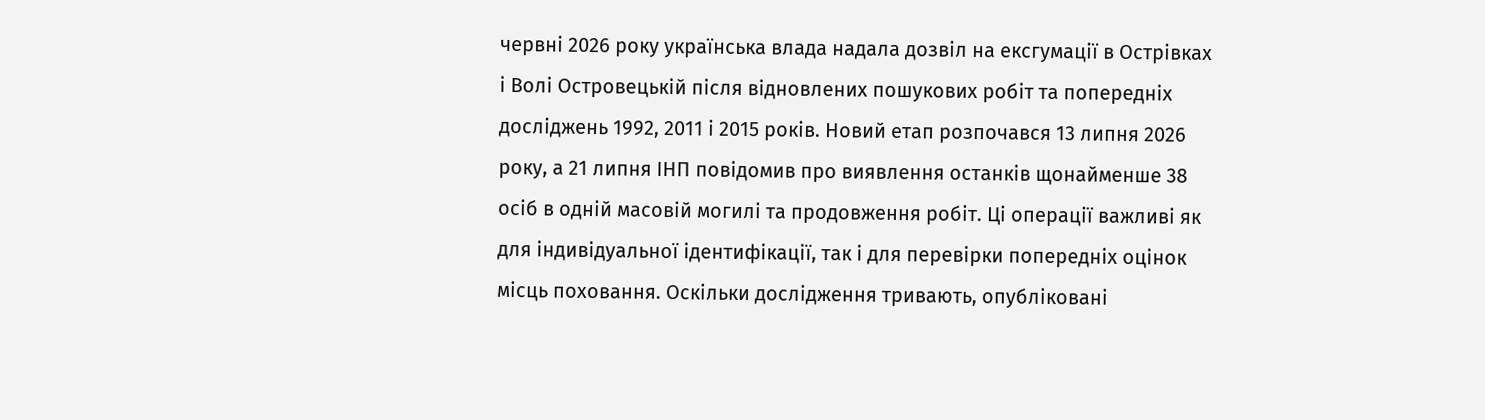червні 2026 року українська влада надала дозвіл на ексгумації в Острівках і Волі Островецькій після відновлених пошукових робіт та попередніх досліджень 1992, 2011 і 2015 років. Новий етап розпочався 13 липня 2026 року, а 21 липня ІНП повідомив про виявлення останків щонайменше 38 осіб в одній масовій могилі та продовження робіт. Ці операції важливі як для індивідуальної ідентифікації, так і для перевірки попередніх оцінок місць поховання. Оскільки дослідження тривають, опубліковані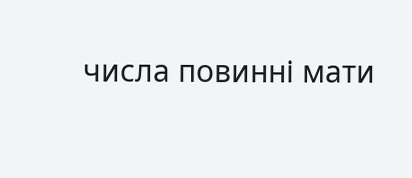числа повинні мати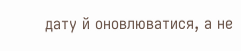дату й оновлюватися, а не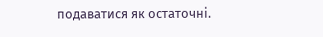подаватися як остаточні.